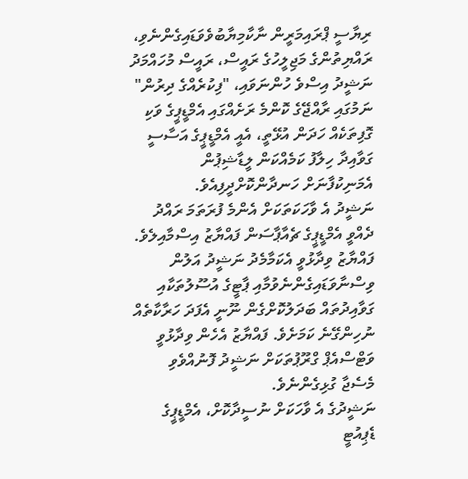ރިޔާސީ ޕްރައިމަރީން ނާކާމިޔާބުވެވަޑައިގެންނެވި، ރައްޔިތުންގެ މަޖިލީހުގެ ރައީސް، ރައީސް މުހައްމަދު ނަޝީދު އިސްވެ ހުންނަވައި، "ފިކުރެއްގެ ދިރުން" ނަމުގައި ރާއްޖޭގެ ކޮންމެ ރަށެއްގައި އެމްޑީޕީގެ ވަކި ގޮފިތަކެއް ހަދަން އުޅޭތީ، އެއީ އެމްޑީޕީގެ އަސާސީ ގަވާއިދާ ހިލާފު ކަމެއްކަން ލީޑާޝިޕުން އެމަނިކުފާނަށް ހަނދާންކޮށްދީފިއެވެ.
ނަޝީދު އެ ވާހަކަތަކަށް އެންމެ ފުރަތަމަ ރައްދު ދެއްވީ އެމްޑީޕީގެ ޗެއާޕާސަން ފައްޔާޒު އިސްމާއިލެވެ. ފައްޔާޒު ވިދާޅުވީ އެކަމާމެދު ނަޝީދު އަލުން ވިސްނާވަޑައިގެންނެވުމާއި ޕާޓީގެ އުސޫލުތަކާއި ގަވާއިދުތައް ބަދަލުކޮށްގެން ނޫނީ އެފަދަ ހަރާކާތެއް ނުހިންގޭނެ ކަމަށެވެ. ފައްޔާޒު އެހެން ވިދާޅުވީ ވަޓްސްއެޕް ގްރޫޕުތަކަށް ނަޝީދު ފޮނުއްވެވި މެސެޖާ ގުޅިގެންނެވެ.
ނަޝީދުގެ އެ ވާހަކަށް ނުސީދާކޮށް، އެމްޑީޕީގެ ޑެޕިއުޓީ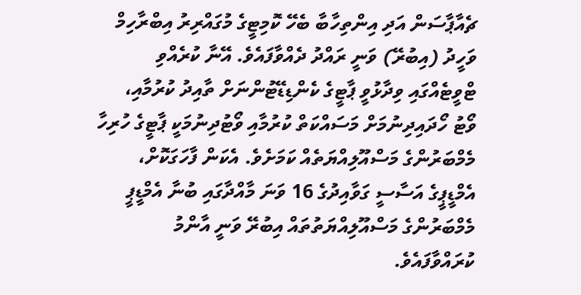ޗެއާޕާސަން އަދި އިންތިހާބާ ބެހޭ ކޮމިޓީގެ މުގައްރިރު އިބްރާހިމް ވަހީދު (އިބުރޭ) ވަނީ ރައްދު ދެއްވާފައެވެ. އޭނާ ކުރެއްވި ޓްވީޓެއްގައި ވިދާޅުވީ ޕާޓީގެ ކެންޑިޑޭޓުންނަށް ތާއިދު ކުރުމާއި، ވޯޓު ހޯދައިދިނުމަށް މަސައްކަތް ކުރުމާއި ވޯޓުދިނުމަކީ ޕާޓީގެ ހުރިހާ މެމްބަރުންގެ މަސްއޫލިއްޔަތެއް ކަމަށެވެ. އެކަން ފާހަގަކޮށް، އެމްޑީޕީގެ އަސާސީ ގަވާއިދުގެ 16 ވަނަ މާއްދާގައި ބުނާ އެމްޑީޕީ މެމްބަރުންގެ މަސްއޫލިއްޔަތުތައް އިބުރޭ ވަނީ އާންމު ކުރައްވާފައެވެ.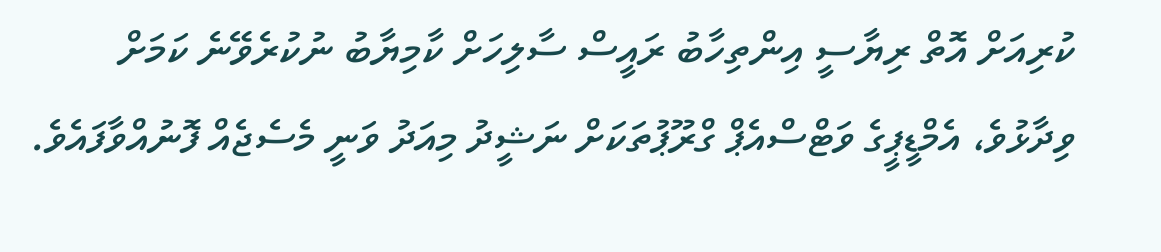ކުރިއަށް އޮތް ރިޔާސީ އިންތިހާބު ރައީސް ސާލިހަށް ކާމިޔާބު ނުކުރެވޭނެ ކަމަށް ވިދާޅުވެ، އެމްޑީޕީގެ ވަޓްސްއެޕް ގްރޫޕުތަކަށް ނަޝީދު މިއަދު ވަނީ މެސެޖެއް ފޮނުއްވާފައެވެ.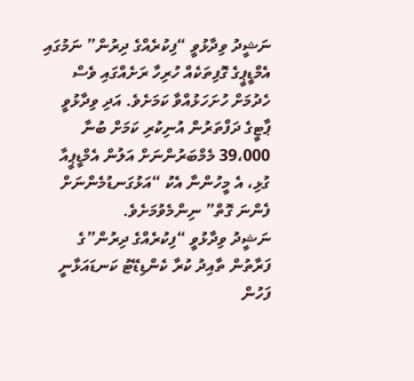ނަޝީދު ވިދާޅުވީ “ފިކުރެއްގެ ދިރުން” ނަމުގައި އެމްޑީޕީގެ ގޮފިތަކެއް ހުރިހާ ރަށެއްގައި ވެސް ހެދުމަށް ހުށަހަޅުއްވާ ކަމަށެވެ. އަދި ވިދާޅުވީ ޕާޓީގެ ދަފްތަރުން އުނިކުރި ކަމަށް ބުނާ 39،000 މެމްބަރުންނަށް އަލުން އެމްޑީޕީއާ ގުޅި، އެ މީހުންނާ އެކު “އަޅުގަނޑުމެންނަށް ފެންނަ ގޮތް” ނިންމެވުމަށެވެ.
ނަޝީދު ވިދާޅުވީ “ފިކުރެއްގެ ދިރުން”ގެ ފަރާތުން ތާއިދު ކުރާ ކެންޑިޑޭޓު ކަނޑައަޅާނީ ފަހުން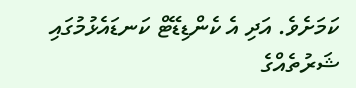ކަމަށެވެ. އަދި އެ ކެންޑިޑޭޓް ކަނޑައެޅުމުގައި ޝަރުތެއްގެ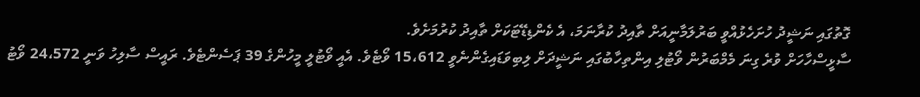ގޮތުގައި ނަޝީދު ހުށަހެޅުއްވީ ބަރުލަމާނީއަށް ތާއިދު ކުރާނަމަ، އެ ކެންޑިޑޭޓަކަށް ތާއިދު ކުރުމަށެވެ.
ސާޅީސްހާހަށް ވުރެ ގިނަ މެމްބަރުން ވޯޓުލި އިންތިހާބުގައި ނަޝީދަށް ލިބިވަޑައިގެންނެވީ 15،612 ވޯޓެވެ. އެއީ ވޯޓުލީ މީހުންގެ 39 ޕަސެންޓެވެ. ރައީސް ސާލިހު ވަނީ 24،572 ވޯޓު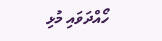ހޯއްދަވައި މުޅި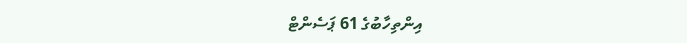އިންތިހާބުގެ 61 ޕަސެންޓް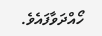ހޯއްދަވާފައެވެ.